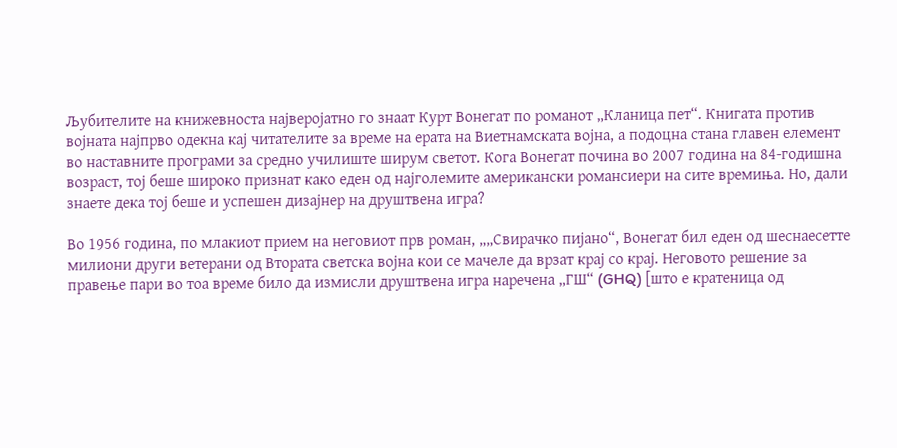Љубителите на книжевноста најверојатно го знаат Курт Вонегат по романот „Кланица пет“. Книгата против војната најпрво одекна кај читателите за време на ерата на Виетнамската војна, а подоцна стана главен елемент во наставните програми за средно училиште ширум светот. Кога Вонегат почина во 2007 година на 84-годишна возраст, тој беше широко признат како еден од најголемите американски романсиери на сите времиња. Но, дали знаете дека тој беше и успешен дизајнер на друштвена игра?

Во 1956 година, по млакиот прием на неговиот прв роман, „„Свирачко пијано“, Вонегат бил еден од шеснаесетте милиони други ветерани од Втората светска војна кои се мачеле да врзат крај со крај. Неговото решение за правење пари во тоа време било да измисли друштвена игра наречена „ГШ“ (GHQ) [што е кратеница од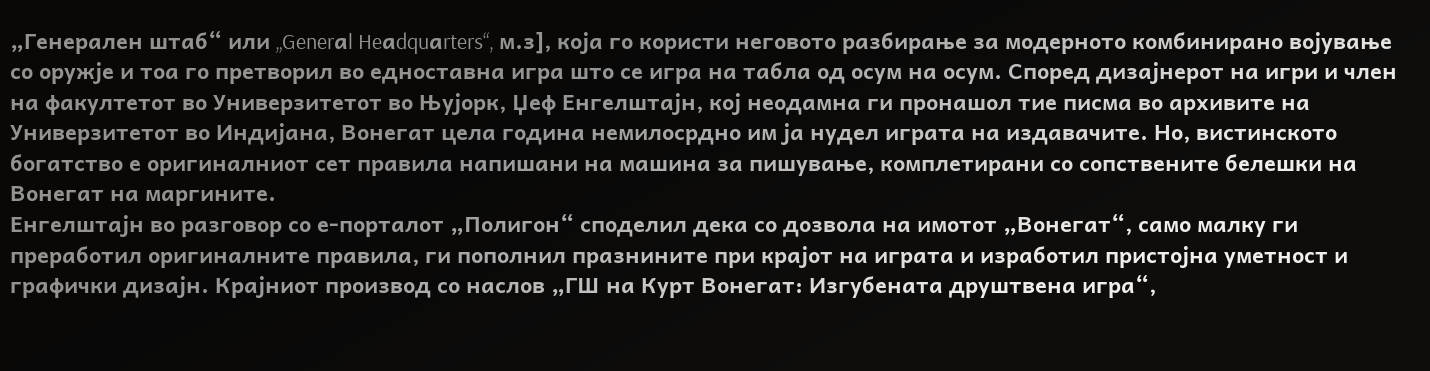„Генерален штаб“ или „Generаl Heаdquаrters“, м.з], која го користи неговото разбирање за модерното комбинирано војување со оружје и тоа го претворил во едноставна игра што се игра на табла од осум на осум. Според дизајнерот на игри и член на факултетот во Универзитетот во Њујорк, Џеф Енгелштајн, кој неодамна ги пронашол тие писма во архивите на Универзитетот во Индијана, Вонегат цела година немилосрдно им ја нудел играта на издавачите. Но, вистинското богатство е оригиналниот сет правила напишани на машина за пишување, комплетирани со сопствените белешки на Вонегат на маргините.
Енгелштајн во разговор со е-порталот „Полигон“ споделил дека со дозвола на имотот „Вонегат“, само малку ги преработил оригиналните правила, ги пополнил празнините при крајот на играта и изработил пристојна уметност и графички дизајн. Крајниот производ со наслов „ГШ на Курт Вонегат: Изгубената друштвена игра“,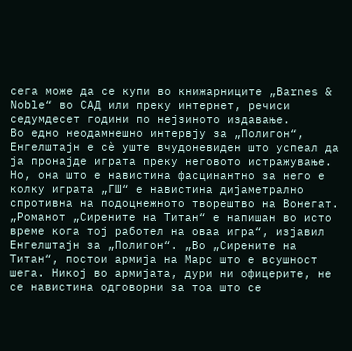сега може да се купи во книжарниците „Barnes & Noble“ во САД или преку интернет, речиси седумдесет години по нејзиното издавање.
Во едно неодамнешно интервју за „Полигон“, Енгелштајн е сè уште вчудоневиден што успеал да ја пронајде играта преку неговото истражување. Но, она што е навистина фасцинантно за него е колку играта „ГШ“ е навистина дијаметрално спротивна на подоцнежното творештво на Вонегат.
„Романот „Сирените на Титан“ е напишан во исто време кога тој работел на оваа игра“, изјавил Енгелштајн за „Полигон“. „Во „Сирените на Титан“, постои армија на Марс што е всушност шега. Никој во армијата, дури ни офицерите, не се навистина одговорни за тоа што се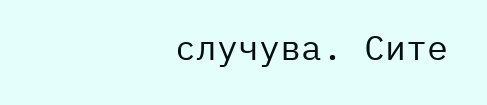случува. Сите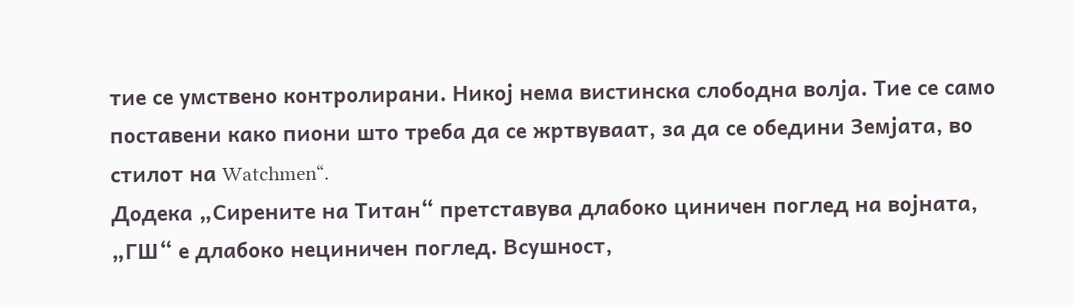тие се умствено контролирани. Никој нема вистинска слободна волја. Тие се само поставени како пиони што треба да се жртвуваат, за да се обедини Земјата, во стилот на Watchmen“.
Додека „Сирените на Титан“ претставува длабоко циничен поглед на војната, „ГШ“ е длабоко нециничен поглед. Всушност,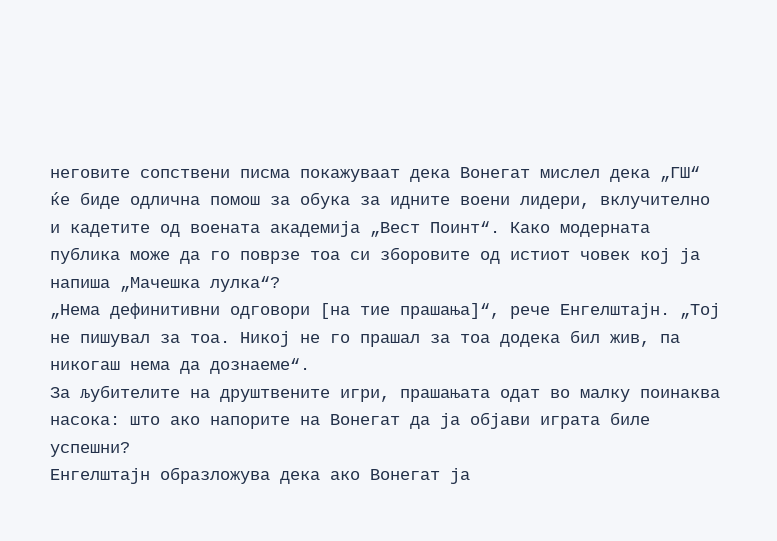неговите сопствени писма покажуваат дека Вонегат мислел дека „ГШ“ ќе биде одлична помош за обука за идните воени лидери, вклучително и кадетите од воената академија „Вест Поинт“. Како модерната публика може да го поврзе тоа си зборовите од истиот човек кој ја напиша „Мачешка лулка“?
„Нема дефинитивни одговори [на тие прашања]“, рече Енгелштајн. „Тој не пишувал за тоа. Никој не го прашал за тоа додека бил жив, па никогаш нема да дознаеме“.
За љубителите на друштвените игри, прашањата одат во малку поинаква насока: што ако напорите на Вонегат да ја објави играта биле успешни?
Енгелштајн образложува дека ако Вонегат ја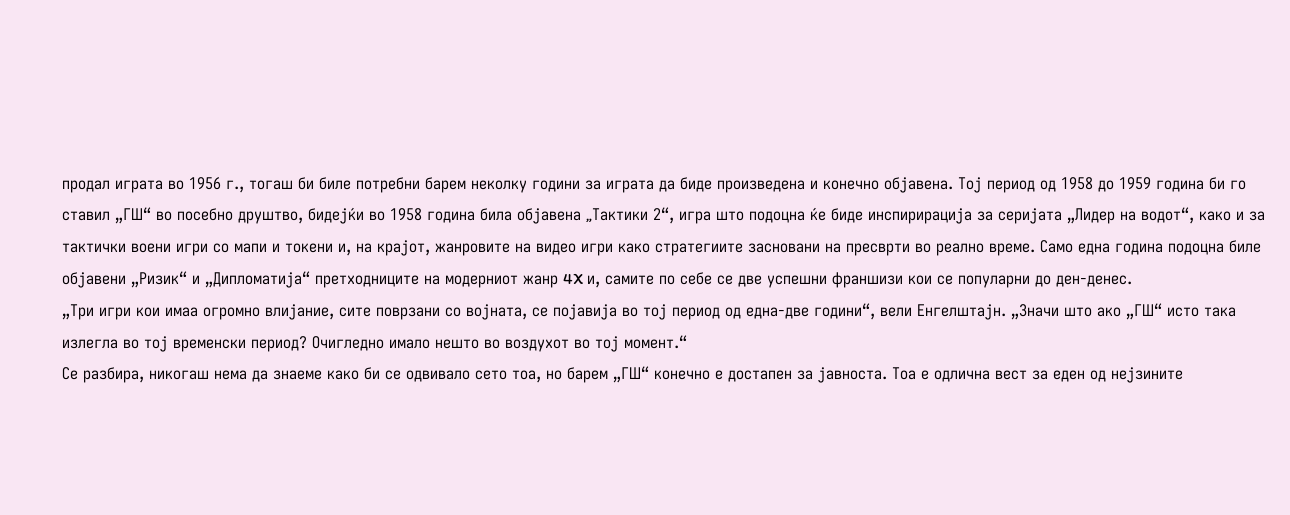продал играта во 1956 г., тогаш би биле потребни барем неколку години за играта да биде произведена и конечно објавена. Тој период од 1958 до 1959 година би го ставил „ГШ“ во посебно друштво, бидејќи во 1958 година била објавена „Taктики 2“, игра што подоцна ќе биде инспирирација за серијата „Лидер на водот“, како и за тактички воени игри со мапи и токени и, на крајот, жанровите на видео игри како стратегиите засновани на пресврти во реално време. Само една година подоцна биле објавени „Ризик“ и „Дипломатија“ претходниците на модерниот жанр 4X и, самите по себе се две успешни франшизи кои се популарни до ден-денес.
„Три игри кои имаа огромно влијание, сите поврзани со војната, се појавија во тој период од една-две години“, вели Енгелштајн. „Значи што ако „ГШ“ исто така излегла во тој временски период? Очигледно имало нешто во воздухот во тој момент.“
Се разбира, никогаш нема да знаеме како би се одвивало сето тоа, но барем „ГШ“ конечно е достапен за јавноста. Тоа е одлична вест за еден од нејзините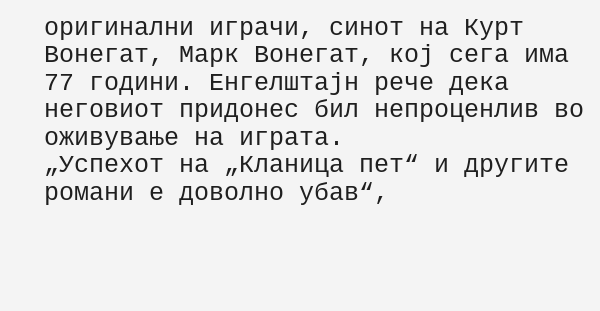оригинални играчи, синот на Курт Вонегат, Марк Вонегат, кој сега има 77 години. Енгелштајн рече дека неговиот придонес бил непроценлив во оживување на играта.
„Успехот на „Кланица пет“ и другите романи е доволно убав“,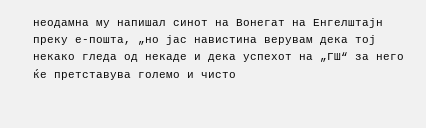неодамна му напишал синот на Вонегат на Енгелштајн преку е-пошта, „но јас навистина верувам дека тој некако гледа од некаде и дека успехот на „ГШ“ за него ќе претставува големо и чисто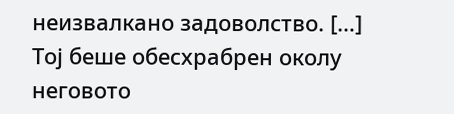неизвалкано задоволство. […] Тој беше обесхрабрен околу неговото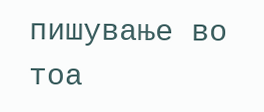пишување во тоа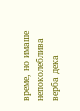време, но имаше непоколеблива верба дека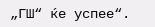„ГШ“ ќе успее“.